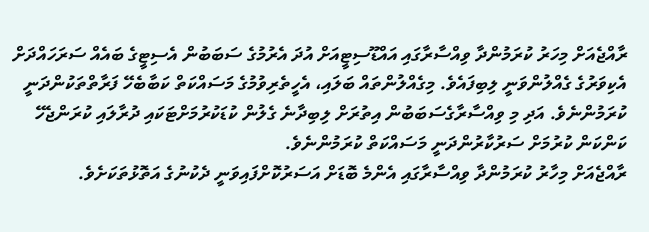ރާއްޖެއަށް މިހަރު ކުރަމުންދާ ވިއްސާރާގައި އައްޑޫސިޓީއަށް އުދަ އެރުމުގެ ސަބަބުން އެސިޓީގެ ބައެއް ސަރަހައްދަށް އެކިވަރުގެ ގެއްލުންވަނީ ލިބިފައެވެ. މިގެއްލުންތައް ބަލައި، އެހީތެރިވުމުގެ މަސައްކަތް ކަބާބެހޭ ފަރާތްތަކުންދަނީ ކުރަމުންނެވެ. އަދި މި ވިއްސާރާގެސަބަބުން އިތުރަށް ލިބިދާނެ ގެލުން ކުޑަކުރުމަށްޓަކައި ދުރާލައި ކުރަންޖެހޭ ކަންކަން ކުރުމަށް ސަރުކާރުންދަނީ މަސައްކަތް ކުރަމުންނެވެ.
ރާއްޖެއަށް މިހާރު ކުރަމުންދާ ވިއްސާރާގައި އެންމެ ބޮޑަށް އަސަރުކޮށްފައިވަނީ ދެކުނުގެ އަތޮޅުތަކަށެވެ.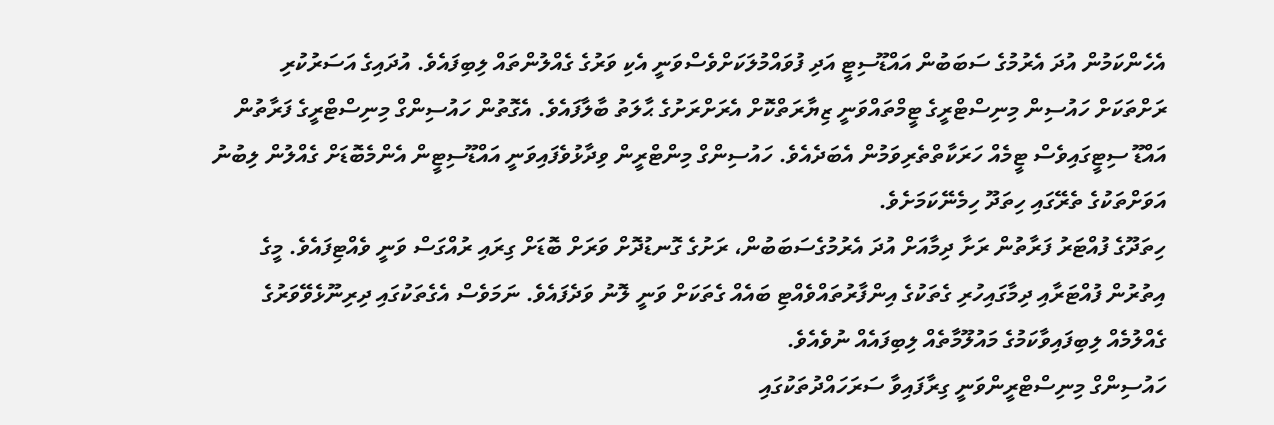އެހެންކަމުން އުދަ އެރުމުގެ ސަބަބުން އައްޑޫސިޓީ އަދި ފުވައްމުލަކަށްވެސްވަނީ އެކި ވަރުގެ ގެއްލުންތައް ލިބިފައެވެ. އުދައިގެ އަސަރުކުރި ރަށްތަކަށް ހައުސިން މިނިސްޓްރީގެ ޓީމްތައްވަނީ ޒިޔާރަތްކޮށް އެރަށްރަށުގެ ޙާލަތު ބާލާފައެވެ. އެގޮތުން ހައުސިންގް މިނިސްޓްރީގެ ފަރާތުން އައްޑޫ ސިޓީގައިވެސް ޓީމެއް ހަރަކާތްތެރިވަމުން އެބަދެއެވެ. ހައުސިންގް މިންޓްރީން ވިދާޅުވެފައިވަނީ އައްޑޫސިޓީން އެންމެބޮޑަށް ގެއްލުން ލިބުނު އަވަށްތަކުގެ ތެރޭގައި ހިތަދޫ ހިމެނޭކަމަށެވެ.
ހިތަދޫގެ ފުއްޓަރު ފަރާތުން ރަށާ ދިމާއަށް އުދަ އެރުމުގެސަބަބުން، ރަށުގެ ގޮނޑުދޮށް ވަރަށް ބޮޑަށް ގިރައި ރުއްގަސް ވަނީ ވެއްޓިފައެވެ. މީގެ އިތުރުން ފުއްޓަރާއި ދިމާގައިހުރި ގެތަކުގެ އިންފާރުތައްވެއްޓި ބައެއް ގެތަކަށް ވަނީ ލޮނު ވަދެފައެވެ. ނަމަވެސް އެގެތަކުގައި ދިރިނޫޅެވޭވަރުގެ ގެއްލުމެއް ލިބިފައިވާކަމުގެ މައުލޫމާތެއް ލިބިފައެއް ނުވެއެވެ.
ހައުސިންގް މިނިސްޓްރީންވަނީ ގިރާފައިވާ ސަރަހައްދުތަކުގައި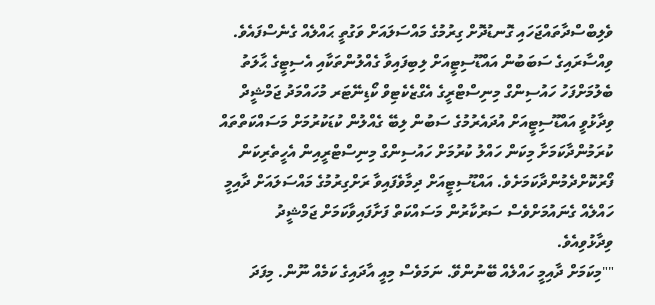ވެލިބްސްދާތައްޖަހައި ގޮނޑުދޮށް ގިރުމުގެ މައްސަލައަށް ވަގުތީ ޙައްލެއް ގެނެސްފައެވެ.
ވިއްސާރައިގެ ސަބަބުން އައްޑޫސިޓީއަށް ލިބިފައިވާ ގެއްލުންތަކާއި އެސިޓީގެ ޙާލަތު ބެލުމަށްފަހު ހައުސިންގް މިނިސްޓްރީގެ އެގްޒެކެޓިވް ކޯޑިނޭޓަރ މުހައްމަދު ޖަމްޝީދް ވިދާޅުވީ އައްޑޫސިޓީއަށް އުދައެރުމުގެ ސަބުން ލިބޭ ގެއްލުން ކުޑަކުރުމަށް މަސައްކަތްތައް ކުރަމުންދާކަމަށާ މިކަން ހައްލު ކުރުމަށް ހައުސިންގް މިނިސްޓްރީއިން އެހީތެރިކަން ފޯރުކޮށްދެމުންދާކަމަށެވެ. އައްޑޫސިޓީއަށް ދިމާވެފައިވާ ރަށްގިރުމުގެ މައްސަލައަށް ދާއިމީ ހައްލެއް ގެނައުމަށްވެސް ސަރުކާރުން މަސައްކަތް ފަށާފައިވާކަމަށް ޖަމްޝީދު ވިދާޅުވިއެވެ.
""މިކަމަށް ދާއިމީ ހައްލެއް ބޭނުންވޭ. ނަމަވެސް މިއީ އާދައިގެ ކަމެއް ނޫން. މިފަދަ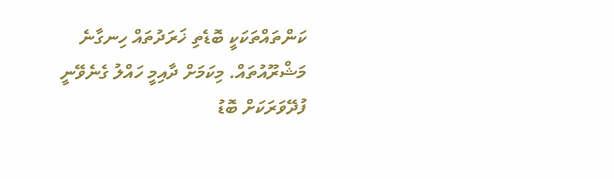ކަންތައްތަކަކީ ބޮޑެތި ޚަރަދުތައް ހިނގާނެ މަޝްރޫއުތައް. މިކަމަށް ދާއިމީ ހައްލު ގެނެވޭނީ ފުދޭވަރަކަށް ބޮޑު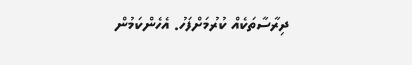ދިރާސާތަކެއް ކުރުމަށްފަހު. އެހެންކަމުން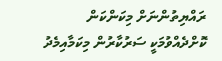ރައްޔިތުންނަށް މިކަންކަން ކޮށްދެއްވުމަކީ ސަރުކާރުން މިކަމާއިމެދު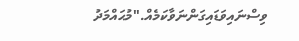ވިސްނައިވަޑައިގަންނަވާކަމެއް."މުޙައްމަދު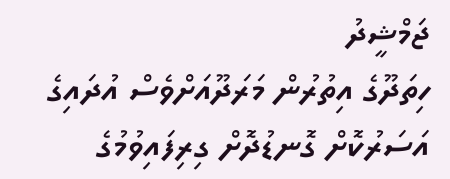ޖަމްޝީދު
ހިތަދޫގެ އިތުރުން މަރަދޫއަށްވެސް އުދައިގެ އަސަރުކޮށް ގޮނޑުދޮށް ގިރިފައިވުމުގެ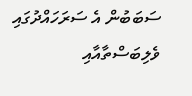ސަބަބުން އެ ސަރަހައްދުގައި ވެލިބަސްތާއާއި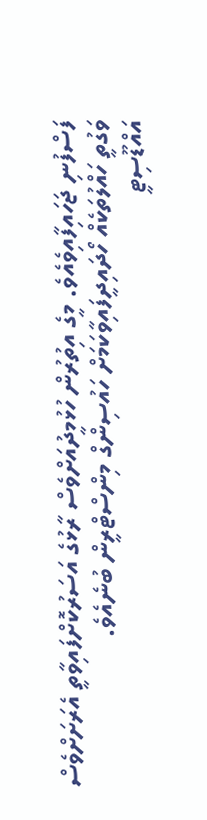ފަސްފުނި ޖަހައިފާއިވެއެވެ. މީގެ އިތުރުން ހުޅުމީދުއަށްވެސް ރާޅުގެ އަސަރުކޮށްފައިވާތީ އެރަށަށްވެސް ވަގުތީ ހައްލުތަކެއް ހޯދައިދީފައިވާކަމަށް ހައުސިންގް މިންސްޓްރީން ބުނެއެވެ.
އައްޑޫސިޓީ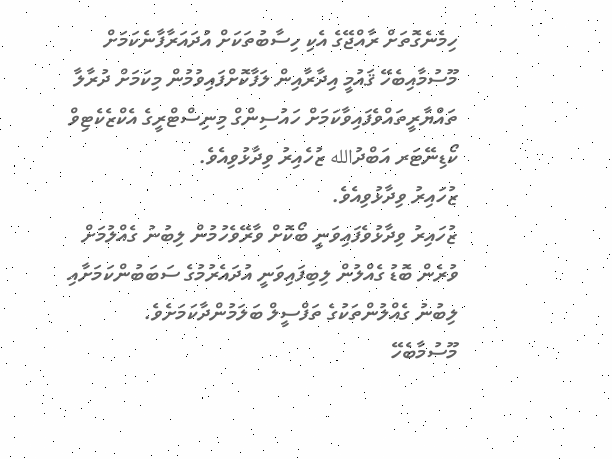ހިމެނެގޮތަށް ރާއްޖޭގެ އެކި ހިސާބުތަކަށް އުދައަރާފާނެކަމަށް މޫސުމާއިބެހޭ ޤައުމީ އިދާރާއިން ލަފާކޮށްފައިވުމުން މިކަމަށް ދުރާލާ ތައްޔާރީތައްވެފައިވާކަމަށް ހައުސިންގް މިނިސްޓްރީގެ އެކްޒެކެޓިވް ކޯޑިނޭޓަރ އަބްދުالله ޒުހެއިރު ވިދާޅުވިއެވެ.
ޒުހައިރު ވިދާޅުވިއެވެ.
ޒުހައިރު ވިދާޅުވެފައިވަނީ ބޯކޮށް ވާރޭވެހުމުން ލިބުނު ގެއްލުމަށް ވުރެން ބޮޑު ގެއްލުން ލިބިފައިވަނީ އުދައެރުމުގެ ސަބަބުންކަމަށާއި ލިބުނު ގެއްލުންތަކުގެ ތަފްސީލް ބަލަމުންދާކަމަށެވެ.
މޫސުމާބެހޭ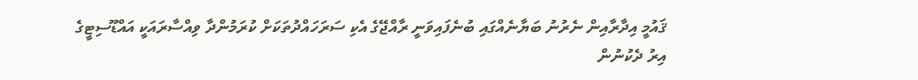ޤައުމީ އިދާރާއިން ނެރުނު ބަޔާނެއްގައި ބުނެފައިވަނީ ރާއްޖޭގެ އެކި ސަރަހައްދުތަކަށް ކުރަމުންދާ ވިއްސާރައަކީ އައްޑޫސިޓީގެ އިރު ދެކުނުން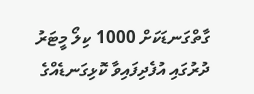ގާތްގަނޑަކަށް 1000 ކިލޯ މީޓަރު ދުރުގައި އުފެދިފައިވާ ކޮޅިގަނޑެއްގެ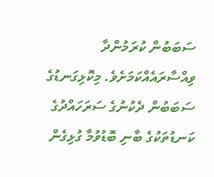ސަބަބުން ކުރަމުންދާ ވިއްސާރައެއްކަމަށެވެ. މިކޮޅިގަނޑުގެ ސަބަބުން ދެކުނުގެ ސަރަހައްދުގެ ކަނޑުތަކުގެ ބާނި ބޮޑުވުމާ ގުޅިގެން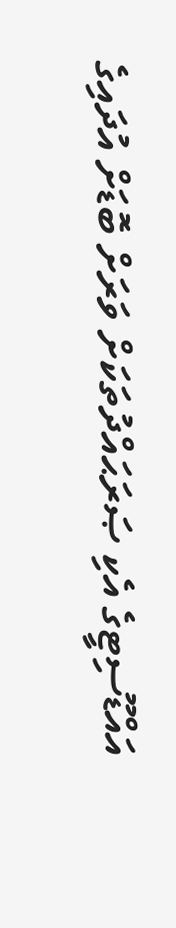އައްޑޫސިޓީގެ އެކި ޞަރަޙައްދުތަކަށް ވަރަށް ބޮޑަށް އުދައިގެ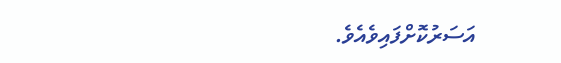އަސަރުކޮށްފައިވެއެވެ.